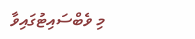މި ވެބްސައިޓުގައިވާ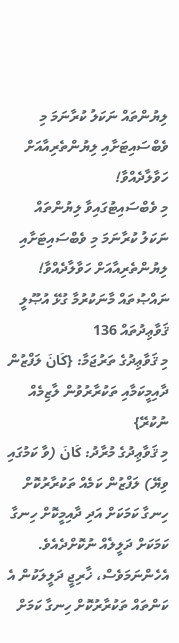ލިޔުންތައް ނަކަލު ކުރާނަމަ މި ވެބްސައިޓަށާއި ލިޔުންތެރިއާއަށް ހަވާލާދެއްވާ!
މި ވެބްސައިޓުގައިވާ ލިޔުންތައް ނަކަލު ކުރާނަމަ މި ވެބްސައިޓަށާއި ލިޔުންތެރިއާއަށް ހަވާލާދެއްވާ!
ނައްޞުތައް މާނަކުރުމާ ގުޅޭ އުޞޫލީ ޤަވާޢިދުތައް 136
މި ޤަވާޢިދުގެ ތަރުޖަމާ: {كَانَ ލަފްޒުން ދާއިމީކަމާއި ތަކުރާރުވުން ލާޒިމެއް ނުކުރޭ}
މި ޤަވާޢިދުގެ މުރާދު: كَانَ (ވާ ކަމުގައި ވިޔޭ) ލަފްޒުން ކަމެއް ތަކުރާރުކޮށް ހިނގާ ކަމަކަށް އަދި ދާއިމީކޮށް ހިނގާ ކަމަކަށް ދަލީލެއް ނުކޮށްދެއެވެ. އެހެންނަމަވެސް، ޚާރިޖީ ދަލީލަކުން އެ ކަންތައް ތަކުރާރުކޮށް ހިނގާ ކަމަށް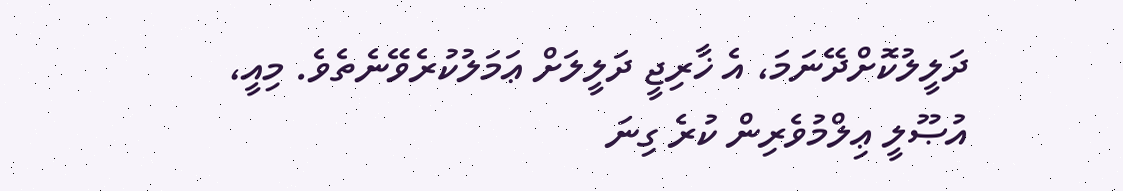ދަލީލުކޮށްދޭނަމަ، އެ ޚާރިޖީ ދަލީލަށް ޢަމަލުކުރެވޭނެތެވެ. މިއީ، އުޞޫލީ ޢިލްމުވެރިން ކުރެ ގިނަ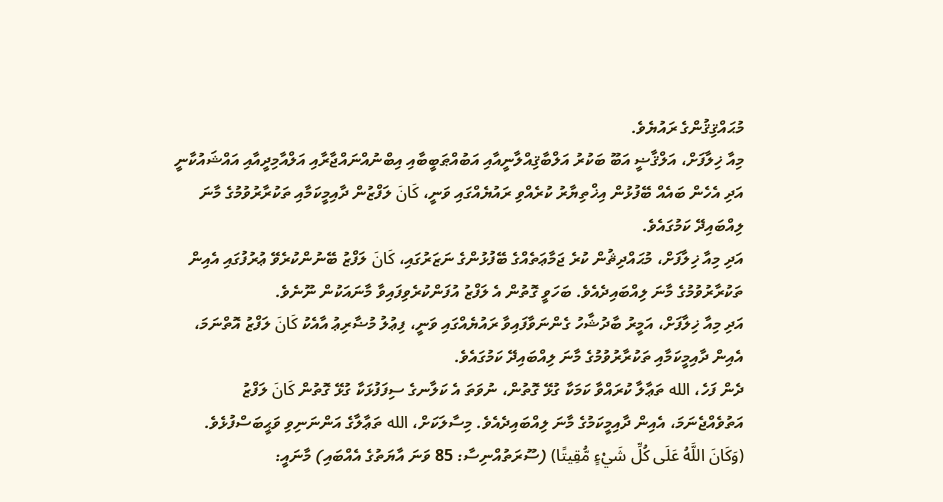މުޙައްޤިޤުންގެ ރައުޔެވެ.
މިއާ ޚިލާފަށް، އަލްޤާޟީ އަބޫ ބަކުރު އަލްބާޤިއްލާނީއާއި އަބުއްޠަބީބާއި އިބްނުއްނައްޖާރާއި އަލްއާމިދީއާއި އައްޝައުކާނީ އަދި އެހެން ބައެއް ބޭފުޅުން އިޚްތިޔާރު ކުރެއްވި ރައުޔެއްގައި ވަނީ، كَانَ ލަފްޒުން ދާއިމީކަމާއި ތަކުރާރުވުމުގެ މާނަ ލިއްބައިދޭ ކަމުގައެވެ.
އަދި މިއާ ޚިލާފަށް، މުޙައްދިޘުން ކުރެ ޖަމާޢަތެއްގެ ބޭފުޅުންގެ ނަޒަރުގައި، كَانَ ލަފްޒު ބޭނުންކުރެވޭ ޢުރުފުގައި އެއިން ތަކުރާރުވުމުގެ މާނަ ލިއްބައިދެއެވެ. ބަހަވީ ގޮތުން އެ ލަފްޒު އުފަންކުރެވިފައިވާ މާނައަކުން ނޫނެވެ.
އަދި މިއާ ޚިލާފަށް، އަމީރު ބާދުޝާހު ގެންނަވާފައިވާ ރައުޔެއްގައި ވަނީ، ފިޢުލު މުޟާރިޢު އާއެކު كَانَ ލަފްޒު އޮތްނަމަ، އެއިން ދާއިމީކަމާއި ތަކުރާރުވުމުގެ މާނަ ލިއްބައިދޭ ކަމުގައެވެ.
ދެން ފަހެ، الله ތަޢާލާ ކުރައްވާ ކަމަކާ ގުޅޭ ގޮތުން، ނުވަތަ އެ ކަލާނގެ ސިފަފުޅަކާ ގުޅޭ ގޮތުން كَانَ ލަފްޒު އަތުވެއްޖެނަމަ، އެއިން ދާއިމީކަމުގެ މާނަ ލިއްބައިދެއެވެ. މިސާލަކަށް، الله ތަޢާލާގެ އަންނަނިވި ވަޙީބަސްފުޅެވެ. (وَكَانَ اللَّهُ عَلَى كُلِّ شَيْءٍ مُّقِيتًا) (ސޫރަތުއްނިސާ: 85 ވަނަ އާޔަތުގެ އެއްބައި) މާނައީ: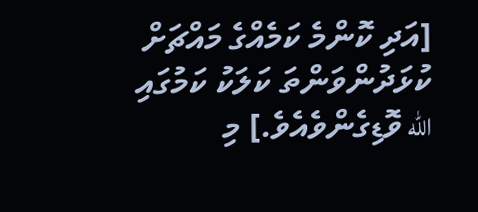[އަދި ކޮންމެ ކަމެއްގެ މައްޗަށް ކުޅަދުންވަންތަ ކަލަކު ކަމުގައި الله ވޮޑިގެންވެއެވެ.] މި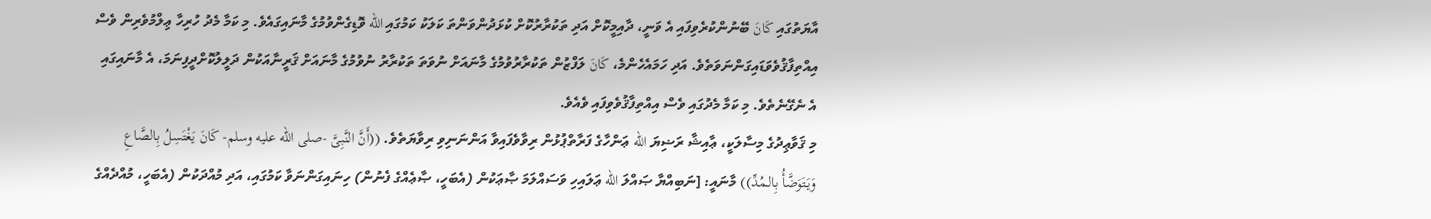އާޔަތުގައި كَانَ ބޭނުންކުރެވިފައި އެ ވަނީ، ދާއިމީކޮށް އަދި ތަކުރާރުކޮށް ކުޅަދުންވަންތަ ކަލަކު ކަމުގައި الله ވޮޑިގެންވުމުގެ މާނައިގައެވެ. މި ކަމާ މެދު ހުރިހާ ޢިލްމުވެރިން ވެސް އިއްތިފާޤުވެވަޑައިގަންނަވަތެވެ. އަދި ހަމައެހެންމެ، كَانَ ލަފްޒުން ތަކުރާރުވުމުގެ މާނައަށް ނުވަތަ ތަކުރާރު ނުވުމުގެ މާނައަށް ޤަރީނާއަކުން ދަލީލުކޮށްދީފިނަމަ، އެ މާނައިގައި އެ ނެގޭނެތެވެ. މި ކަމާ މެދުގައި ވެސް އިއްތިފާޤުވެވިފައި ވެއެވެ.
މި ޤަވާޢިދުގެ މިސާލަކީ، ޢާއިޝާ ރަޟިޔަ الله ޢަންހާގެ ފަރާތްޕުޅުން ރިވާވެފައިވާ އަންނަނިވި ރިވާޔަތެވެ. ((أَنَّ النَّبِىَّ -صلى الله عليه وسلم- كَانَ يَغْتَسِلُ بِالصَّاعِ وَيَتَوَضَّأُ بِالـمُدِّ)) މާނައީ: [ނަބިއްޔާ ޞައްލަ الله ޢަލައިހި ވަސައްލަމަ ޞާޢަކުން (އެބަހީ، ޞާޢެއްގެ ފެނުން) ހިނައިގަންނަވާ ކަމުގައި، އަދި މުއްދަކުން (އެބަހީ، މުއްދެއްގެ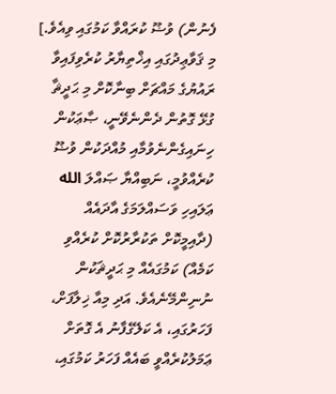ފެނުން) ވުޟޫ ކުރައްވާ ކަމުގައި ވިއެވެ.] މި ޤަވާޢިދުގައި އިޚްތިޔާރު ކުރެވިފައިވާ ރައުޔުގެ މައްޗަށް ބިނާކޮށް މި ޙަދީޘާ ގުޅޭ ގޮތުން ދެންނެވޭނީ، ޞާޢަކުން ހިނައިގެންނެވުމާއި މުއްދަކުން ވުޟޫ ކުރެއްވުމީ، ނަބިއްޔާ ޞައްލަ الله ޢަލައިހި ވަސައްލަމަގެ އާދައެއް (ދާއިމީކޮށް ތަކުރާރުކޮށް ކުރެއްވި ކަމެއް) ކަމުގައެއް މި ޙަދީޘަކުން ނުނިންމޭނެއެވެ. އަދި މިއާ ޚިލާފަށް، ފަހަރުގައި، އެ ކަލޭގެފާނު އެ ގޮތަށް ޢަމަލުކުރެއްވީ ބައެއް ފަހަރު ކަމުގައި،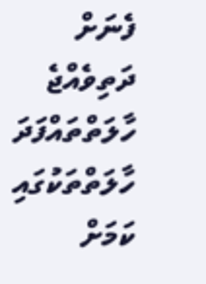ފެނަށް ދަތިވެއްޖެ ހާލަތްތައްފަދަ ހާލަތްތަކުގައި ކަމަށް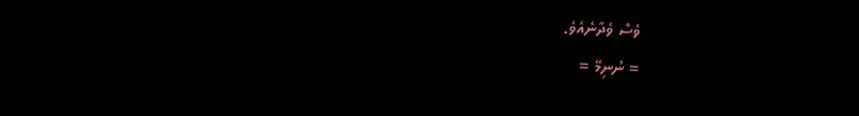ވެސް ވެދާނެއެވެ.
= ނުނިމޭ =